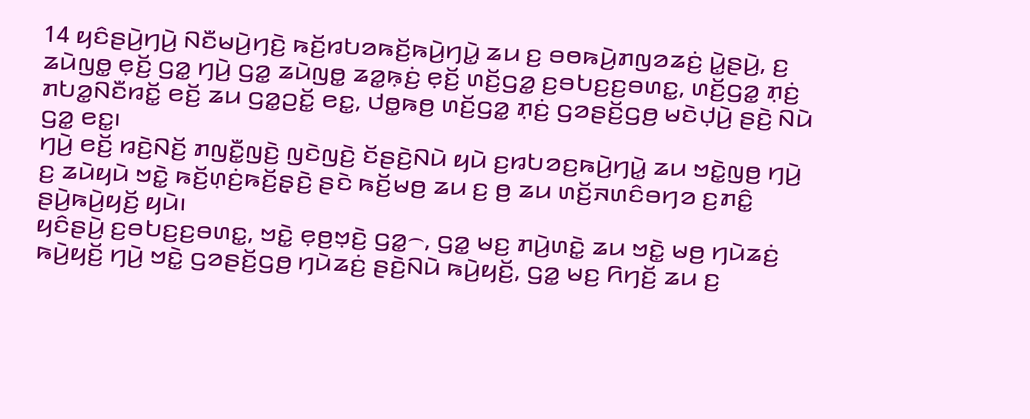14 ꤟꤢꤨꤔꤣꤧ꤬ꤚꤣꤧ꤬ ꤡꤢꤪꤗꤣꤧ꤬ꤚꤢꤧ꤬ ꤒꤢꤩ꤬ꤙꤝꤤꤒꤢꤩ꤬ꤒꤣꤧ꤬ꤚꤣꤧ꤭ ꤘꤣ ꤢ꤬ ꤋꤥꤒꤣꤧ꤬ꤊꤜꤤꤘꤢꤦ꤬ ꤣꤧ꤭ꤔꤣꤧ꤬, ꤢ꤬ ꤘꤣꤧꤜꤥ꤭ ꤕ꤫ꤢꤩ꤬ ꤞꤤ꤭ ꤚꤣꤧ꤬ ꤞꤤ꤭ ꤘꤣꤧꤜꤥ꤭ ꤘꤤ꤭ꤒ꤫ꤢꤦ꤬ ꤕ꤫ꤢꤩ꤬ ꤛꤢꤩ꤬ꤞꤤ꤭ ꤢ꤬ꤋꤝꤢ꤬ꤢ꤬ꤋꤛꤢ꤭, ꤛꤢꤩ꤬ꤞꤤ꤭ ꤊ꤫ꤢꤦ꤬ ꤊꤝꤤ꤭ꤡꤢꤪꤙꤢꤩ꤭ ꤕꤢꤩ꤬ ꤘꤣ ꤞꤤ꤭ꤑꤢꤩ꤭ ꤕꤢ꤭, ꤓꤥ꤭ꤒꤥ꤬ ꤛꤢꤩ꤬ꤞꤤ꤭ ꤊ꤫ꤢꤦ꤬ ꤞꤤꤔꤢꤩ꤬ꤞꤥ꤬ ꤗꤢꤧꤓ꤫ꤣꤧ꤬ ꤔꤢꤧ꤬ ꤡꤣꤧ ꤞꤤ꤭ ꤕꤢ꤭꤯
ꤚꤣꤧ꤬ ꤕꤢꤩ꤬ ꤙꤢꤧ꤬ꤡꤢꤩ꤬ ꤊꤜꤢꤪ꤭ꤜꤢꤧ꤬ ꤜꤢꤧꤜꤢꤧ꤬ ꤢꤩꤔꤢꤧ꤬ꤡꤣꤧ ꤟꤣꤧ ꤢ꤬ꤙꤝꤤꤢ꤬ꤒꤣꤧ꤬ꤚꤣꤧ꤭ ꤘꤣ ꤠꤢꤧ꤭ꤜꤥ꤬ ꤚꤣꤧ꤬ ꤢ꤬ ꤘꤣꤧꤟꤣꤧ ꤠꤢꤧ꤭ ꤒꤢꤩ꤬ꤛ꤫ꤢꤦ꤬ꤒꤢꤩ꤬ꤔ꤫ꤢꤧ꤬ ꤔꤢꤧ ꤒꤢꤩ꤬ꤗꤥ꤬ ꤘꤣ ꤢ꤬ ꤥ꤬ ꤘꤣ ꤛꤢꤩ꤬ꤏꤛꤢꤨꤋꤚꤤ ꤢ꤬ꤊꤢꤨ꤭ ꤔꤣꤧ꤬ꤒꤣꤧ꤬ꤟꤢꤩ꤬ ꤟꤣꤧ꤯
ꤟꤢꤨꤔꤣꤧ꤬ ꤢ꤬ꤋꤝꤢ꤬ꤢ꤬ꤋꤛꤢ꤭, ꤠꤢꤧ꤭ ꤕ꤫ꤥ꤬ꤠ꤫ꤢꤧ꤬ ꤞꤤ꤭꤮, ꤞꤤ꤭ ꤗꤢ꤬ ꤊꤣꤧ꤬ꤛꤢꤧ꤭ ꤘꤣ ꤠꤢꤧ꤭ ꤗꤥ꤬ ꤚꤣꤧꤘꤢꤦ꤬ ꤒꤣꤧ꤬ꤟꤢꤩ꤬ ꤚꤣꤧ꤬ ꤠꤢꤧ꤭ ꤞꤤꤔꤢꤩ꤬ꤞꤥ꤬ ꤚꤣꤧꤘꤢꤦ꤬ ꤔꤢꤧ꤬ꤡꤣꤧ ꤒꤣꤧ꤬ꤟꤢꤩ꤬, ꤞꤤ꤭ ꤗꤢ꤬ ꤖꤚꤢꤩ꤬ ꤘꤣ ꤢ꤬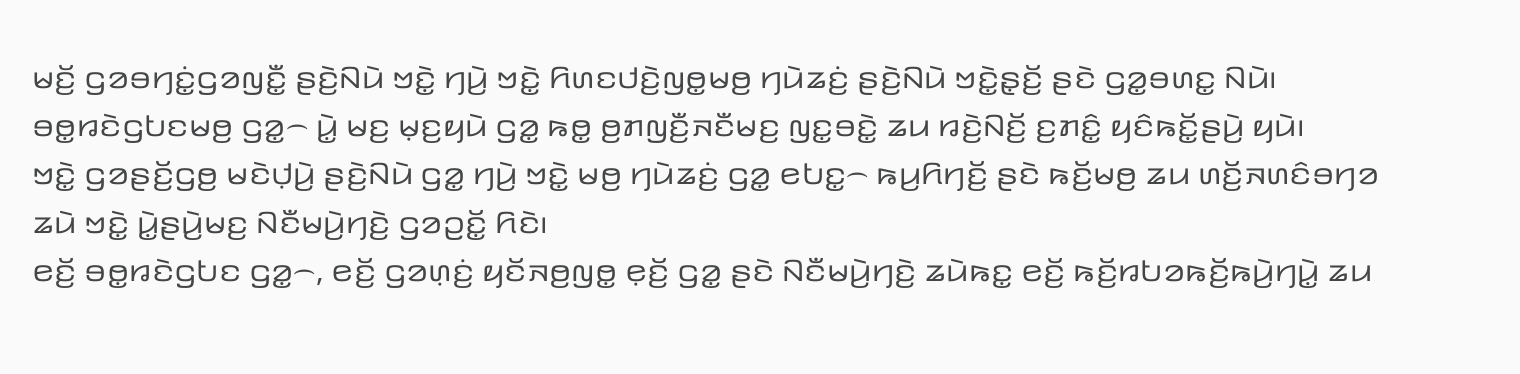ꤗꤢꤩ꤬ ꤞꤤꤋꤚꤢꤦ꤭ꤞꤤꤜꤢꤪ꤭ ꤔꤢꤧ꤬ꤡꤣꤧ ꤠꤢꤧ꤭ ꤚꤣꤧ꤬ ꤠꤢꤧ꤭ ꤖꤛꤢꤓꤢꤧ꤬ꤜꤥ꤭ꤗꤥ꤬ ꤚꤣꤧꤘꤢꤦ꤬ ꤔꤢꤧ꤬ꤡꤣꤧ ꤠꤢꤧ꤭ꤔ꤫ꤢꤩ꤬ ꤔꤢꤧ ꤞꤤ꤭ꤋꤛꤢ꤭ ꤡꤣꤧ꤯ ꤋꤥ꤭ꤙꤢꤧꤞꤝꤢꤗꤥ꤬ ꤞꤤ꤭꤮ ꤣꤧ꤭ ꤗꤢ꤬ ꤗ꤫ꤢ꤬ꤟꤣꤧ ꤞꤤ꤭ ꤒꤥ꤭ ꤥ꤬ꤊꤜꤢꤪ꤬ꤏꤢꤪꤗꤢ꤬ ꤜꤢ꤭ꤋꤢꤧ꤭ ꤘꤣ ꤙꤢꤧ꤬ꤡꤢꤩ꤬ ꤢ꤬ꤊꤢꤨ꤭ ꤟꤢꤨꤒꤢꤩ꤭ꤔꤣꤧ꤬ ꤟꤣꤧ꤯
ꤠꤢꤧ꤭ ꤞꤤꤔꤢꤩ꤬ꤞꤥ꤬ ꤗꤢꤧꤓ꤫ꤣꤧ꤬ ꤔꤢꤧ꤬ꤡꤣꤧ ꤞꤤ꤭ ꤚꤣꤧ꤬ ꤠꤢꤧ꤭ ꤗꤥ꤬ ꤚꤣꤧꤘꤢꤦ꤬ ꤞꤤ꤭ ꤕꤝꤢ꤭꤮ ꤒꤣ꤬ꤖꤚꤢꤩ꤬ ꤔꤢꤧ ꤒꤢꤩ꤬ꤗꤥ꤬ ꤘꤣ ꤛꤢꤩ꤬ꤏꤛꤢꤨꤋꤚꤤ ꤘꤣꤧ ꤠꤢꤧ꤭ ꤣꤧ꤭ꤔꤣꤧ꤬ꤗꤢ꤬ ꤡꤢꤪꤗꤣꤧ꤬ꤚꤢꤧ꤬ ꤞꤤꤑꤢꤩ꤭ ꤖꤢꤧ꤯
ꤕꤢꤩ꤬ ꤋꤥ꤭ꤙꤢꤧꤞꤝꤢ ꤞꤤ꤭꤮, ꤕꤢꤩ꤬ ꤞꤤꤛ꤫ꤢꤦ꤬ ꤟꤢꤩꤏꤥ꤬ꤜꤥ꤭ ꤕ꤫ꤢꤩ꤬ ꤞꤤ꤭ ꤔꤢꤧ ꤡꤢꤪꤗꤣꤧ꤬ꤚꤢꤧ꤬ ꤘꤣꤧꤒꤢ꤭ ꤕꤢꤩ꤬ ꤒꤢꤩ꤬ꤙꤝꤤꤒꤢꤩ꤬ꤒꤣꤧ꤬ꤚꤣꤧ꤭ ꤘꤣ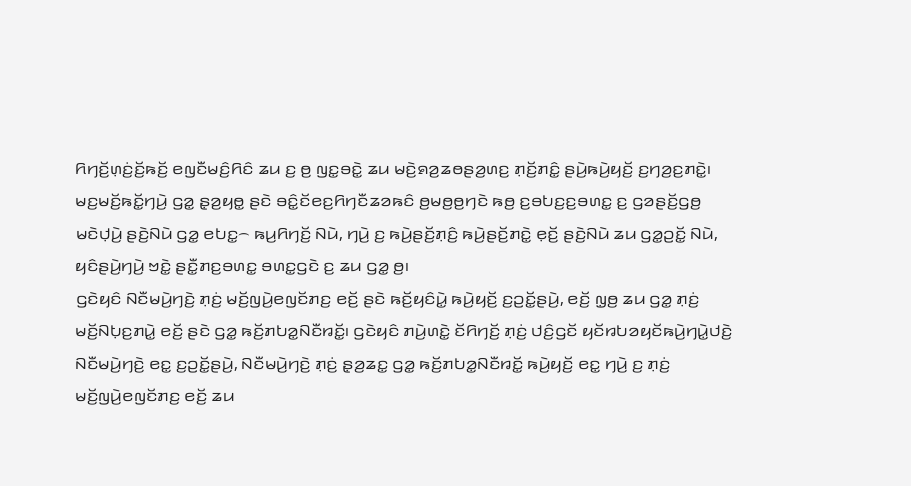ꤖꤚꤢꤩ꤬ꤛ꤫ꤢꤦ꤬ꤢꤩ꤬ꤒꤢꤩ꤬ ꤕꤜꤢꤪꤗꤢꤨ꤬ꤖꤢꤨ ꤘꤣ ꤢ꤬ ꤥ꤬ ꤜꤢ꤭ꤋꤢꤧ꤭ ꤘꤣ ꤗꤢꤧ꤬ꤎꤤ꤬ꤘꤥꤔꤤ꤬ꤛꤢ꤬ ꤊ꤫ꤢꤩ꤬ꤊꤢꤨ꤭ ꤔꤣꤧ꤬ꤒꤣꤧ꤬ꤟꤢꤩ꤬ ꤢ꤬ꤚꤤ꤬ꤢ꤬ꤊꤢꤧ꤭꤯
ꤗꤢ꤬ꤗꤢꤩ꤬ꤒꤢꤩ꤭ꤚꤣꤧ꤬ ꤞꤤ꤭ ꤔ꤫ꤤ꤬ꤟꤥ꤭ ꤔꤢꤧ ꤋꤢꤨ꤭ꤢꤩꤕꤢ꤬ꤖꤚꤢꤪꤘꤤꤒꤢꤨ ꤥ꤬ꤗꤥ꤬ꤥ꤬ꤚꤢꤧ ꤒꤥ꤬ ꤢ꤬ꤋꤝꤢ꤬ꤢ꤬ꤋꤛꤢ꤭ ꤢ꤬ ꤞꤤꤔꤢꤩ꤬ꤞꤥ꤬ ꤗꤢꤧꤓ꤫ꤣꤧ꤬ ꤔꤢꤧ꤬ꤡꤣꤧ ꤞꤤ꤭ ꤕꤝꤢ꤭꤮ ꤒꤣ꤬ꤖꤚꤢꤩ꤬ ꤡꤣꤧ, ꤚꤣꤧ꤬ ꤢ꤬ ꤒꤣꤧ꤬ꤔꤢꤩ꤬ꤊ꤫ꤢꤨ꤬ ꤒꤣꤧ꤬ꤔꤢꤩ꤬ꤊꤢꤧ꤭ ꤕ꤫ꤢꤩ꤬ ꤔꤢꤧ꤬ꤡꤣꤧ ꤘꤣ ꤞꤤ꤭ꤑꤢꤩ꤭ ꤡꤣꤧ, ꤟꤢꤨꤔꤣꤧ꤬ꤚꤣꤧ꤬ ꤠꤢꤧ꤭ ꤔꤢꤪ꤭ꤊꤢ꤬ꤋꤛꤢ꤭ ꤋꤛꤢ꤭ꤞꤢꤧ ꤢ꤬ ꤘꤣ ꤞꤤ꤭ ꤥ꤬꤯
ꤞꤢꤧꤟꤢꤨ ꤡꤢꤪꤗꤣꤧ꤬ꤚꤢꤧ꤬ ꤊ꤫ꤢꤦ꤬ ꤗꤢꤩ꤬ꤜꤣꤧ꤬ꤕꤜꤢꤩꤊꤢ꤬ ꤕꤢꤩ꤬ ꤔꤢꤧ ꤒꤢꤩ꤬ꤟꤢꤨꤣꤧ꤭ ꤒꤣꤧ꤬ꤟꤢꤩ꤬ ꤢ꤬ꤑꤢꤩ꤭ꤔꤣꤧ꤬, ꤕꤢꤩ꤬ ꤜ꤫ꤥ꤬ ꤘꤣ ꤞꤤ꤭ ꤊ꤫ꤢꤦ꤬ ꤗꤢꤩ꤬ꤡꤝ꤫ꤢ꤬ꤊꤣꤧ꤭ ꤕꤢꤩ꤬ ꤔꤢꤧ ꤞꤤ꤭ ꤒꤢꤩ꤬ꤊꤝꤤ꤭ꤡꤢꤪꤙꤢꤩ꤭꤯ ꤞꤢꤧꤟꤢꤨ ꤊꤣꤧ꤬ꤛꤢꤧ꤭ ꤢꤩꤖꤚꤢꤩ꤬ ꤊ꤫ꤢꤦ꤬ ꤓꤢꤨ꤬ꤞꤢꤩ ꤟꤢꤩꤙꤝꤤꤟꤢꤩꤒꤣꤧ꤬ꤚꤣꤧ꤭ꤓꤢꤧ꤬ ꤡꤢꤪꤗꤣꤧ꤬ꤚꤢꤧ꤬ ꤕꤢ꤭ ꤢ꤬ꤑꤢꤩ꤭ꤔꤣꤧ꤬, ꤡꤢꤪꤗꤣꤧ꤬ꤚꤢꤧ꤬ ꤊ꤫ꤢꤦ꤬ ꤔ꤫ꤤ꤬ꤘꤢ꤭ ꤞꤤ꤭ ꤒꤢꤩ꤬ꤊꤝꤤ꤭ꤡꤢꤪꤙꤢꤩ꤭ ꤒꤣꤧ꤬ꤟꤢꤩ꤬ ꤕꤢ꤭ ꤚꤣꤧ꤬ ꤢ꤬ ꤊ꤫ꤢꤦ꤬ ꤗꤢꤩ꤬ꤜꤣꤧ꤬ꤕꤜꤢꤩꤊꤢ꤬ ꤕꤢꤩ꤬ ꤘꤣ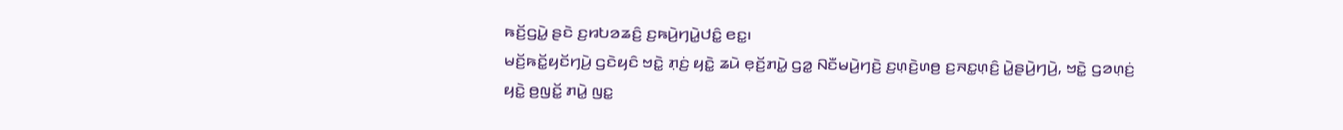ꤒꤢꤩ꤬ꤞꤣꤧ꤭ ꤔꤢꤧ ꤢ꤬ꤙꤝꤤꤘꤢꤨ꤬ ꤢ꤬ꤒꤣꤧ꤬ꤚꤣꤧ꤭ꤓꤢꤨ꤭ ꤕꤢ꤭꤯
ꤗꤢꤩ꤬ꤒꤢꤩ꤭ꤟꤢꤩꤚꤣꤧ꤬ ꤞꤢꤧꤟꤢꤨ ꤠꤢꤧ꤭ ꤊ꤫ꤢꤦ꤬ ꤟꤢꤧ꤭ ꤘꤣꤧ ꤕ꤫ꤢꤩ꤬ꤊꤣꤧ꤭ ꤞꤤ꤭ ꤡꤢꤪꤗꤣꤧ꤬ꤚꤢꤧ꤬ ꤢ꤬ꤛ꤫ꤢꤧ꤬ꤛꤥ꤬ ꤢ꤬ꤏꤢ꤭ꤛ꤫ꤢꤨ꤬ ꤣꤧ꤭ꤔꤣꤧ꤬ꤚꤣꤧ꤬, ꤠꤢꤧ꤭ ꤞꤤꤛ꤫ꤢꤦ꤬ ꤟꤢꤧ꤭ ꤥ꤬ꤜꤢꤩ꤭ ꤊꤣꤧ꤭ ꤜꤢ꤭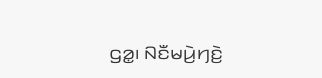ꤞꤤ꤭꤯ ꤡꤢꤪꤗꤣꤧ꤬ꤚꤢꤧ꤬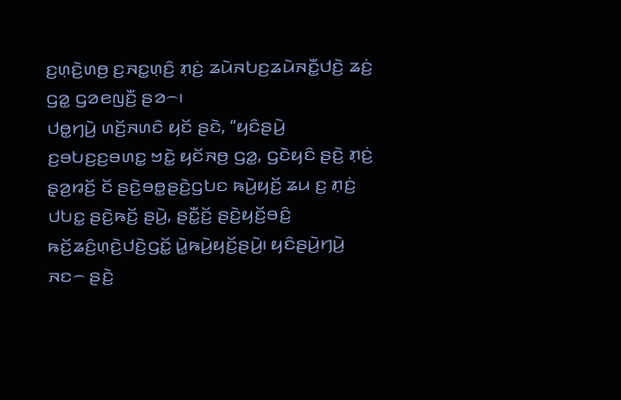ꤢ꤬ꤛ꤫ꤢꤧ꤬ꤛꤥ꤬ ꤢ꤬ꤏꤢ꤭ꤛ꤫ꤢꤨ꤬ ꤊ꤫ꤢꤦ꤬ ꤘꤣꤧꤏꤝꤢ꤬ꤘꤣꤧꤏꤢꤪ꤭ꤓꤢꤧ꤬ ꤘꤢꤦ꤬ ꤞꤤ꤭ ꤞꤤꤕꤜꤢꤪ꤬ ꤔꤤ꤮꤯
ꤓꤥ꤭ꤚꤣꤧ꤬ ꤛꤢꤩ꤬ꤏꤛꤢꤨ ꤟꤢꤩ ꤔꤢꤧ, “ꤟꤢꤨꤔꤣꤧ꤬ ꤢ꤬ꤋꤝꤢ꤬ꤢ꤬ꤋꤛꤢ꤭ ꤠꤢꤧ꤭ ꤟꤢꤩꤏꤥ꤬ ꤞꤤ꤭, ꤞꤢꤧꤟꤢꤨ ꤔꤢꤧ꤬ ꤊ꤫ꤢꤦ꤬ ꤔ꤫ꤤ꤬ꤙꤢꤩ꤬ ꤢꤩ ꤔꤢꤧ꤬ꤋꤥ꤭ꤔꤢꤧ꤬ꤞꤝꤢ ꤒꤣꤧ꤬ꤟꤢꤩ꤬ ꤘꤣ ꤢ꤬ ꤊ꤫ꤢꤦ꤬ ꤓꤝꤢ꤭ ꤔꤢꤧ꤬ꤒꤢꤩ꤬ ꤔꤣꤧ꤬, ꤔꤢꤪ꤭ꤢꤩ꤬ ꤔꤢꤧ꤬ꤟꤢꤩ꤬ꤋꤢꤨ꤬ ꤒꤢꤩ꤬ꤘꤢꤨ꤬ꤛ꤫ꤢꤧ꤬ꤓꤢꤧ꤬ꤞꤢꤩ꤭ ꤣꤧ꤭ꤒꤣꤧ꤬ꤟꤢꤩ꤬ꤔꤣꤧ꤬꤯ ꤟꤢꤨꤔꤣꤧ꤬ꤚꤣꤧ꤬ ꤏꤢ꤮ ꤔꤢꤧ꤬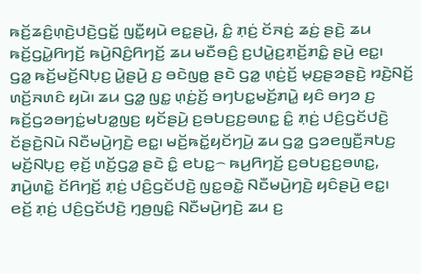ꤒꤢꤩ꤬ꤘꤢꤨ꤬ꤛ꤫ꤢꤧ꤬ꤓꤢꤧ꤬ꤞꤢꤩ꤭ ꤜꤢꤪ꤭ꤟꤣꤧ ꤕꤢ꤭ꤔꤣꤧ꤬, ꤢꤨ꤭ ꤊ꤫ꤢꤦ꤬ ꤢꤩꤏꤢꤦ꤬ ꤘꤢꤦ꤬ ꤔꤢꤧ꤬ ꤘꤣ ꤒꤢꤩ꤬ꤞꤣꤧ꤭ꤖꤚꤢꤩ꤬ ꤒꤣꤧ꤬ꤡꤢꤨ꤬ꤖꤚꤢꤩ꤬ ꤘꤣ ꤗꤢꤪꤋꤢꤨ꤬ ꤢ꤬ꤓꤣꤧ꤭ꤢ꤬ꤊ꤫ꤢꤩ꤬ꤊꤢꤨ꤭ ꤔꤣꤧ꤬ ꤕꤢ꤭꤯
ꤞꤤ꤭ ꤒꤢꤩ꤬ꤗꤢꤩ꤬ꤡꤝ꤫ꤢ꤬ ꤣꤧ꤭ꤔꤣꤧ꤬ ꤢ꤬ ꤋꤢꤧꤜꤥ꤭ ꤔꤢꤧ ꤞꤤ꤭ ꤛ꤫ꤢꤦ꤬ꤢꤩ꤬ ꤗ꤫ꤢ꤬ꤔꤤꤔꤢꤧ꤬ ꤙꤢꤧ꤬ꤡꤢꤩ꤬ ꤛꤢꤩ꤬ꤏꤛꤢꤨ ꤟꤣꤧ꤯ ꤘꤣ ꤞꤤ꤭ ꤜꤢ꤭ ꤛ꤫ꤢꤦ꤬ꤢꤩ꤬ ꤋꤚꤝꤢ꤭ꤗꤢꤩ꤬ꤊꤣꤧ꤭ ꤟꤢꤨ ꤋꤚꤤ ꤢ꤬ ꤒꤢꤩ꤬ꤞꤤꤋꤚꤢꤦ꤭ꤗꤝꤤ꤭ꤜꤢ꤬ ꤟꤢꤩꤔꤣꤧ꤬ ꤢ꤬ꤋꤝꤢ꤬ꤢ꤬ꤋꤛꤢ꤭ ꤢꤨ꤭ ꤊ꤫ꤢꤦ꤬ ꤓꤢꤨ꤬ꤞꤢꤩꤓꤢꤧ꤬ ꤢꤩꤔꤢꤧ꤬ꤡꤣꤧ ꤡꤢꤪꤗꤣꤧ꤬ꤚꤢꤧ꤬ ꤕꤢ꤭꤯ ꤗꤢꤩ꤬ꤒꤢꤩ꤭ꤟꤢꤩꤚꤣꤧ꤬ ꤘꤣ ꤞꤤ꤭ ꤞꤤꤕꤜꤢꤪ꤬ꤏꤝꤢ꤬ ꤗꤢꤩ꤬ꤡꤝ꤫ꤢ꤬ ꤕ꤫ꤢꤩ꤬ ꤛꤢꤩ꤬ꤞꤤ꤭ ꤔꤢꤧ ꤢꤨ꤭ ꤕꤝꤢ꤭꤮ ꤒꤣ꤬ꤖꤚꤢꤩ꤬ ꤢ꤬ꤋꤝꤢ꤬ꤢ꤬ꤋꤛꤢ꤭, ꤊꤣꤧ꤬ꤛꤢꤧ꤭ ꤢꤩꤖꤚꤢꤩ꤬ ꤊ꤫ꤢꤦ꤬ ꤓꤢꤨ꤬ꤞꤢꤩꤓꤢꤧ꤬ ꤜꤢ꤭ꤋꤢꤧ꤭ ꤡꤢꤪꤗꤣꤧ꤬ꤚꤢꤧ꤬ ꤟꤢꤨꤔꤣꤧ꤬ ꤕꤢ꤭꤯
ꤕꤢꤩ꤬ ꤊ꤫ꤢꤦ꤬ ꤓꤢꤨ꤬ꤞꤢꤩꤓꤢꤧ꤬ ꤚ꤫ꤥ꤬ꤜꤢꤨ꤭ ꤡꤢꤪꤗꤣꤧ꤬ꤚꤢꤧ꤬ ꤘꤣ ꤢ꤬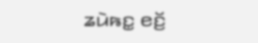ꤘꤣꤧꤒꤢ꤭ ꤕꤢꤩ꤬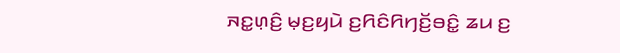ꤏꤢ꤭ꤛ꤫ꤢꤨ꤬ ꤗ꤫ꤢ꤬ꤟꤣꤧ ꤢ꤬ꤖꤢꤨꤖꤚꤢꤩ꤬ꤋꤢꤨ꤭ ꤘꤣ ꤢ꤬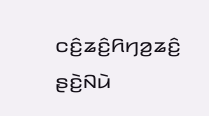ꤍꤢꤨ꤬ꤘꤢꤨ꤬ꤖꤚꤤ꤬ꤘꤢꤨ꤬ ꤔꤢꤧ꤬ꤡꤣꤧ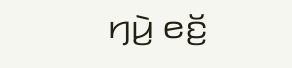ꤚꤣꤧ꤬ ꤕꤢꤩ꤬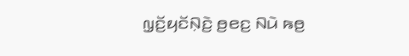ꤜ꤫ꤢꤩ꤬ꤟꤢꤩꤡ꤫ꤢꤧ꤬ ꤥ꤬ꤕꤢ꤬ ꤡꤣꤧ ꤒꤥ꤬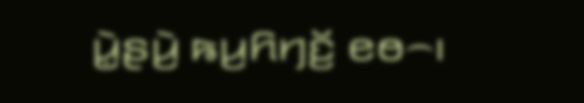ꤣꤧ꤭ꤔꤣꤧ꤬ ꤒꤣ꤬ꤖꤚꤢꤩ꤬ ꤕꤥ꤮꤯